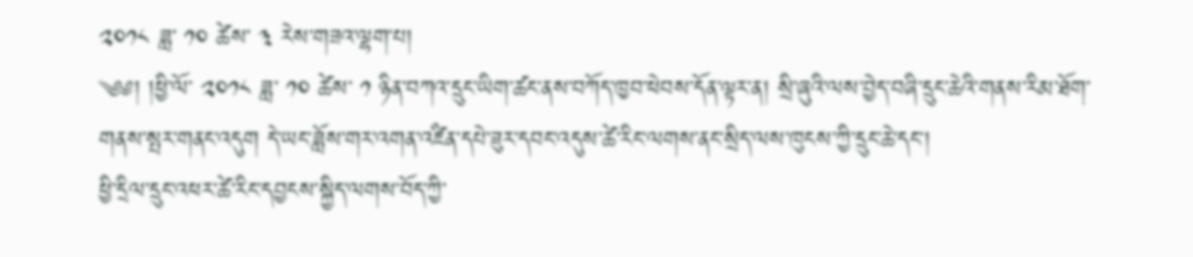༢༠༡༨ ཟླ་ ༡༠ ཚེས་ ༣ རེས་གཟའ་ལྷག་པ།
༄༅། །ཕྱི་ལོ་ ༢༠༡༨ ཟླ་ ༡༠ ཚེས་ ༡ ཉིན་བཀའ་དྲུང་ཡིག་ཚང་ནས་བཀོད་ཁྱབ་ཕེབས་དོན་ལྟར་ན། སྲི་ཞུའི་ལས་བྱེད་བཞི་དྲུང་ཆེའི་གནས་རིམ་ཐོག་གནས་སྤར་གནང་འདུག དེ་ཡང་ཟློས་གར་འགན་འཛིན་དཔེ་ཟུར་དབང་འདུས་ཚེ་རིང་ལགས་ནང་སྲིད་ལས་ཁུངས་ཀྱི་དྲུང་ཆེ་དང་།
ཕྱི་དྲིལ་དྲུང་འཕར་ཚེ་རིང་དབྱངས་སྐྱིད་ལགས་བོད་ཀྱི་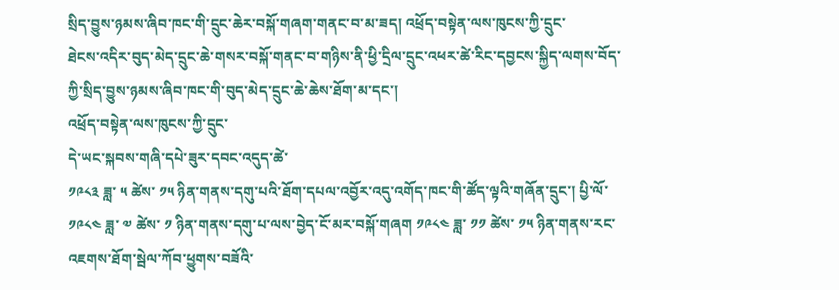སྲིད་བྱུས་ཉམས་ཞིབ་ཁང་གི་དྲུང་ཆེར་བསྐོ་གཞག་གནང་བ་མ་ཟད། འཕྲོད་བསྟེན་ལས་ཁུངས་ཀྱི་དྲུང་
ཐེངས་འདིར་བུད་མེད་དྲུང་ཆེ་གསར་བསྐོ་གནང་བ་གཉིས་ནི་ཕྱི་དྲིལ་དྲུང་འཕར་ཚེ་རིང་དབྱངས་སྐྱིད་ལགས་བོད་ཀྱི་སྲིད་བྱུས་ཉམས་ཞིབ་ཁང་གི་བུད་མེད་དྲུང་ཆེ་ཆེས་ཐོག་མ་དང་།
འཕྲོད་བསྟེན་ལས་ཁུངས་ཀྱི་དྲུང་
དེ་ཡང་སྐབས་གཞི་དཔེ་ཟུར་དབང་འདུད་ཚེ་
༡༩༨༣ ཟླ་ ༥ ཚེས་ ༡༥ ཉིན་གནས་དགུ་པའི་ཐོག་དཔལ་འབྱོར་འདུ་འགོད་ཁང་གི་ཚོད་ལྟའི་གཞོན་དྲུང་། པྱི་ལོ་ ༡༩༨༤ ཟླ་ ༧ ཚེས་ ༡ ཉིན་གནས་དགུ་པ་ལས་བྱེད་ངོ་མར་བསྐོ་གཞག ༡༩༨༤ ཟླ་ ༡༡ ཚེས་ ༡༥ ཉིན་གནས་རང་འཇགས་ཐོག་སྦེལ་ཀོབ་ཕྱུགས་བཟོའི་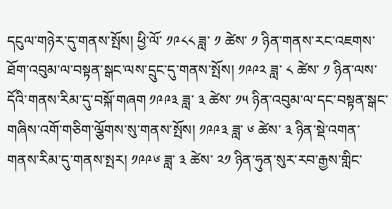དངུལ་གཉེར་དུ་གནས་སྤོས། ཕྱི་ལོ་ ༡༩༨༨ ཟླ་ ༡ ཚེས་ ༡ ཉིན་གནས་རང་འཇགས་ཐོག་འབུམ་ལ་བསྟན་སྒང་ལས་དྲུང་དུ་གནས་སྤོས། ༡༩༩༢ ཟླ་ ༨ ཚེས་ ༡ ཉིན་ལས་དོའི་གནས་རིམ་དུ་བསྐོ་གཞག ༡༩༩༣ ཟླ་ ༣ ཚེས་ ༡༥ ཉིན་འབུམ་ལ་དང་བསྟན་སྒང་གཞིས་འགོ་གཅིག་ལྕོགས་སུ་གནས་སྤོས། ༡༩༩༣ ཟླ་ ༦ ཚེས་ ༣ ཉིན་སྡེ་འགན་གནས་རིམ་དུ་གནས་སྤར། ༡༩༩༦ ཟླ་ ༣ ཚེས་ ༢༡ ཉིན་ཧུན་སུར་རབ་རྒྱས་གླིང་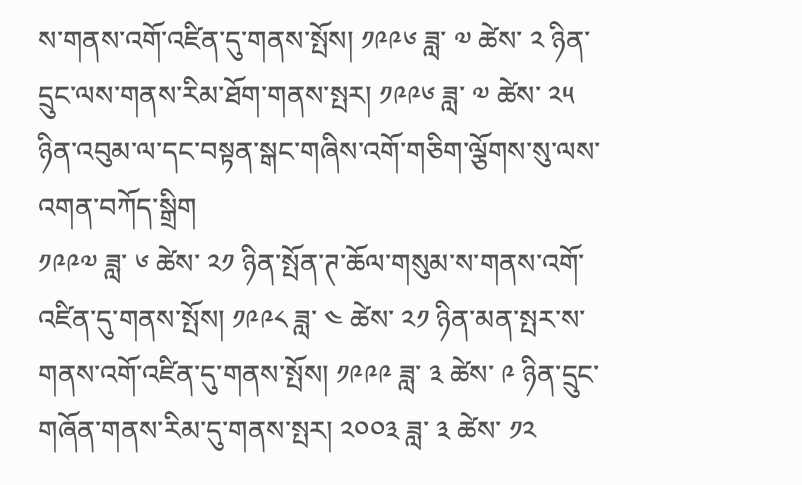ས་གནས་འགོ་འཛིན་དུ་གནས་སྤོས། ༡༩༩༦ ཟླ་ ༧ ཚེས་ ༢ ཉིན་དྲུང་ལས་གནས་རིམ་ཐོག་གནས་སྤར། ༡༩༩༦ ཟླ་ ༧ ཚེས་ ༢༥ ཉིན་འབུམ་ལ་དང་བསྟན་སྒང་གཞིས་འགོ་གཅིག་ལྕོགས་སུ་ལས་འགན་བཀོད་སྒྲིག
༡༩༩༧ ཟླ་ ༦ ཚེས་ ༢༡ ཉིན་སྤོན་ཊ་ཆོལ་གསུམ་ས་གནས་འགོ་འཛིན་དུ་གནས་སྤོས། ༡༩༩༨ ཟླ་ ༤ ཚེས་ ༢༡ ཉིན་མན་སྤར་ས་གནས་འགོ་འཛིན་དུ་གནས་སྤོས། ༡༩༩༩ ཟླ་ ༣ ཚེས་ ༩ ཉིན་དྲུང་གཞོན་གནས་རིམ་དུ་གནས་སྤར། ༢༠༠༣ ཟླ་ ༣ ཚེས་ ༡༢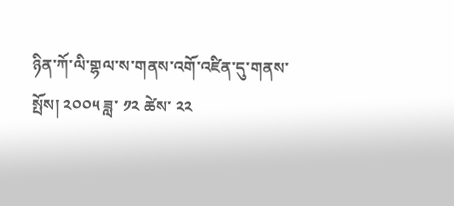ཉིན་ཀོ་ལི་གྷལ་ས་གནས་འགོ་འཛིན་དུ་གནས་སྤོས། ༢༠༠༥ ཟླ་ ༡༢ ཚེས་ ༢༢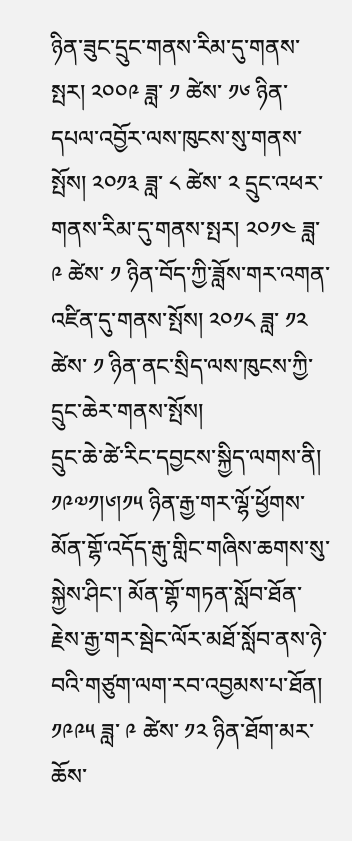ཉིན་ཟུང་དྲུང་གནས་རིམ་དུ་གནས་སྤར། ༢༠༠༩ ཟླ་ ༡ ཚེས་ ༡༦ ཉིན་དཔལ་འབྱོར་ལས་ཁུངས་སུ་གནས་སྤོས། ༢༠༡༣ ཟླ་ ༨ ཚེས་ ༢ དྲུང་འཕར་གནས་རིམ་དུ་གནས་སྤར། ༢༠༡༤ ཟླ་ ༩ ཚེས་ ༡ ཉིན་བོད་ཀྱི་ཟློས་གར་འགན་འཛིན་དུ་གནས་སྤོས། ༢༠༡༨ ཟླ་ ༡༢ ཚེས་ ༡ ཉིན་ནང་སྲིད་ལས་ཁུངས་ཀྱི་དྲུང་ཆེར་གནས་སྤོས།
དྲུང་ཆེ་ཚེ་རིང་དབྱངས་སྐྱིད་ལགས་ནི།
༡༩༧༡།༦།༡༥ ཉིན་རྒྱ་གར་ལྷོ་ཕྱོགས་མོན་གྷོ་འདོད་རྒུ་གླིང་གཞིས་ཆགས་སུ་སྐྱེས་ཤིང་། མོན་གྷོ་གཏན་སློབ་ཐོན་རྗེས་རྒྱ་གར་སྦེང་ལོར་མཐོ་སློབ་ནས་ཉེ་བའི་གཙུག་ལག་རབ་འབྱམས་པ་ཐོན།
༡༩༩༥ ཟླ་ ༩ ཚེས་ ༡༢ ཉིན་ཐོག་མར་ཆོས་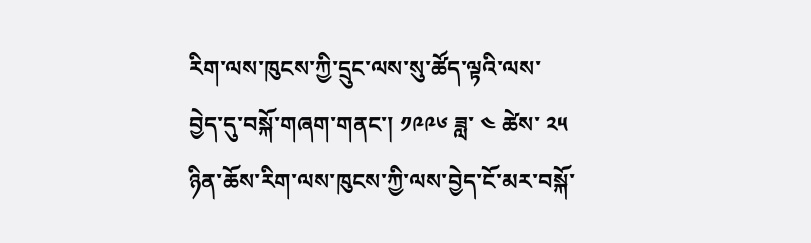རིག་ལས་ཁུངས་ཀྱི་དྲུང་ལས་སུ་ཚོད་ལྟའི་ལས་བྱེད་དུ་བསྐོ་གཞག་གནང་། ༡༩༩༦ ཟླ་ ༤ ཚེས་ ༢༥ ཉིན་ཆོས་རིག་ལས་ཁུངས་ཀྱི་ལས་བྱེད་ངོ་མར་བསྐོ་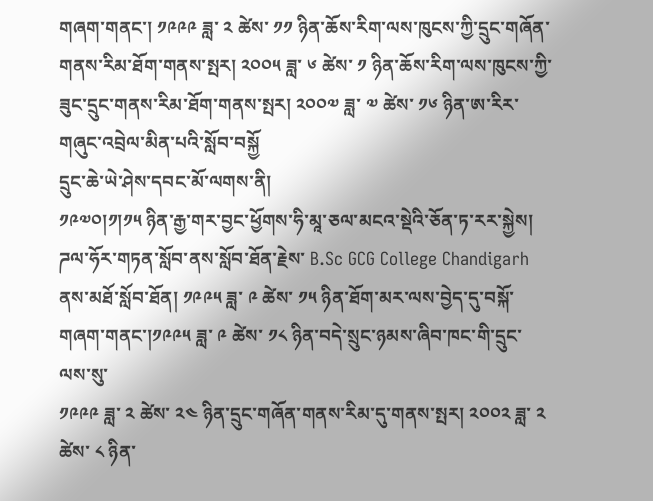གཞག་གནང་། ༡༩༩༩ ཟླ་ ༢ ཚེས་ ༡༡ ཉིན་ཆོས་རིག་ལས་ཁུངས་ཀྱི་དྲུང་གཞོན་གནས་རིམ་ཐོག་གནས་སྤར། ༢༠༠༥ ཟླ་ ༦ ཚེས་ ༡ ཉིན་ཆོས་རིག་ལས་ཁུངས་ཀྱི་ཟུང་དྲུང་གནས་རིམ་ཐོག་གནས་སྤར། ༢༠༠༧ ཟླ་ ༧ ཚེས་ ༡༦ ཉིན་ཨ་རིར་གཞུང་འབྲེལ་མིན་པའི་སློབ་བསྐྱོ
དྲུང་ཆེ་ཡེ་ཤེས་དབང་མོ་ལགས་ནི།
༡༩༧༠།༡།༡༥ ཉིན་རྒྱ་གར་བྱང་ཕྱོགས་ཧི་མཱ་ཅལ་མངའ་སྡེའི་ཅོན་ཏ་རར་སྐྱེས། ཌལ་ཧོར་གཏན་སློབ་ནས་སློབ་ཐོན་རྗེས་ B.Sc GCG College Chandigarh ནས་མཐོ་སློབ་ཐོན། ༡༩༩༥ ཟླ་ ༩ ཚེས་ ༡༥ ཉིན་ཐོག་མར་ལས་བྱེད་དུ་བསྐོ་གཞག་གནང་།༡༩༩༥ ཟླ་ ༩ ཚེས་ ༡༨ ཉིན་བདེ་སྲུང་ཉམས་ཞིབ་ཁང་གི་དྲུང་ལས་སུ་
༡༩༩༩ ཟླ་ ༢ ཚེས་ ༢༤ ཉིན་དྲུང་གཞོན་གནས་རིམ་དུ་གནས་སྤར། ༢༠༠༢ ཟླ་ ༢ ཚེས་ ༨ ཉིན་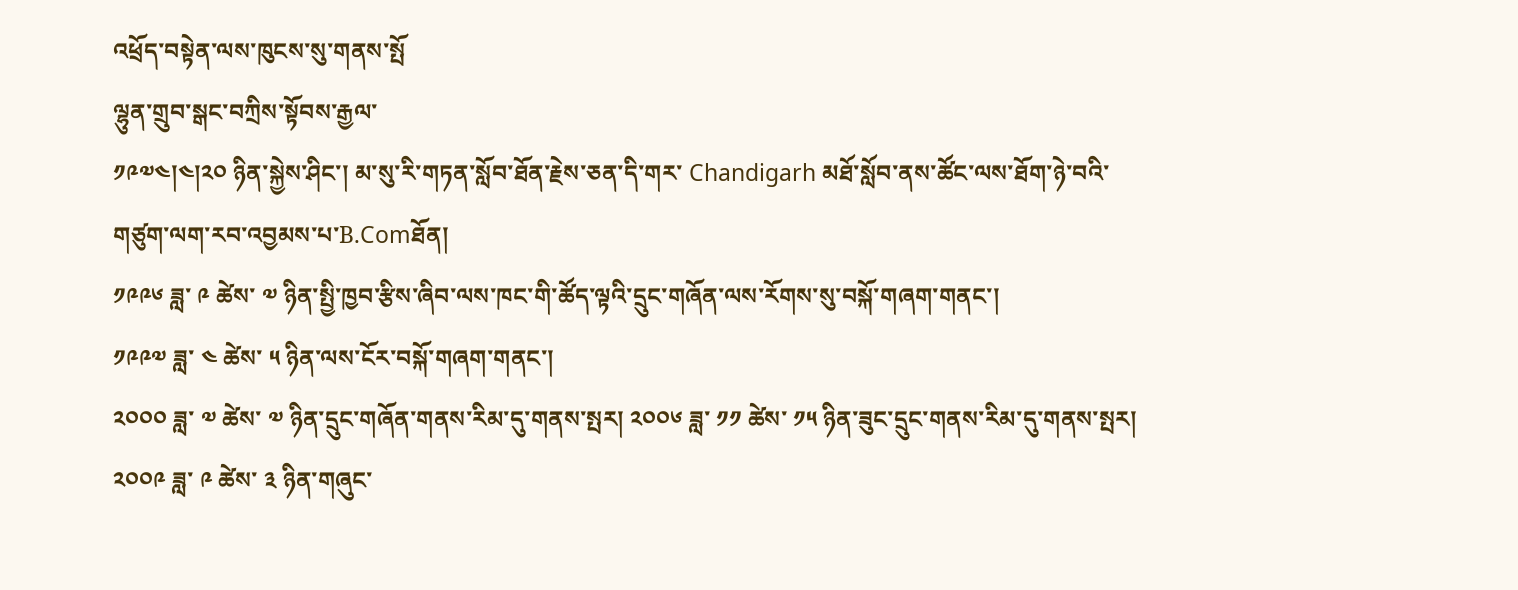འཕྲོད་བསྟེན་ལས་ཁུངས་སུ་གནས་སྤོ
ལྷུན་གྲུབ་སྒང་བཀྲིས་སྟོབས་རྒྱལ་
༡༩༧༤།༤།༢༠ ཉིན་སྐྱེས་ཤིང་། མ་སུ་རི་གཏན་སློབ་ཐོན་རྗེས་ཅན་དི་གར་ Chandigarh མཐོ་སློབ་ནས་ཚོང་ལས་ཐོག་ཉེ་བའི་གཙུག་ལག་རབ་འབྱམས་པ་B.Comཐོན།
༡༩༩༦ ཟླ་ ༩ ཚེས་ ༧ ཉིན་སྤྱི་ཁྱབ་རྩིས་ཞིབ་ལས་ཁང་གི་ཚོད་ལྟའི་དྲུང་གཞོན་ལས་རོགས་སུ་བསྐོ་གཞག་གནང་།
༡༩༩༧ ཟླ་ ༤ ཚེས་ ༥ ཉིན་ལས་ངོར་བསྐོ་གཞག་གནང་།
༢༠༠༠ ཟླ་ ༧ ཚེས་ ༧ ཉིན་དྲུང་གཞོན་གནས་རིམ་དུ་གནས་སྤར། ༢༠༠༦ ཟླ་ ༡༡ ཚེས་ ༡༥ ཉིན་ཟུང་དྲུང་གནས་རིམ་དུ་གནས་སྤར། ༢༠༠༩ ཟླ་ ༩ ཚེས་ ༣ ཉིན་གཞུང་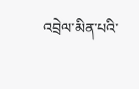འབྲེལ་མིན་པའི་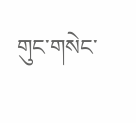གུང་གསེང་